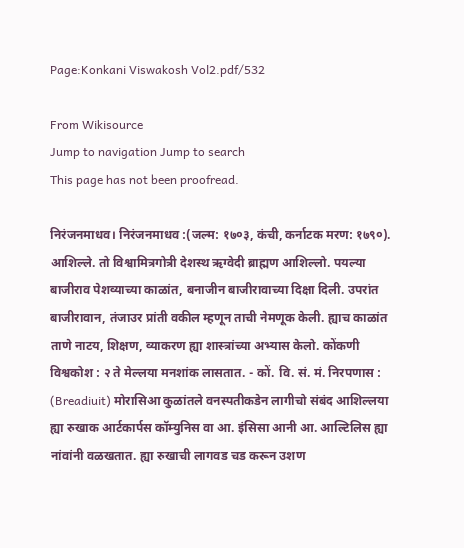Page:Konkani Viswakosh Vol2.pdf/532

From Wikisource
Jump to navigation Jump to search
This page has not been proofread.

निरंजनमाधव। निरंजनमाधव :(जल्म: १७०३, कंची, कर्नाटक मरण: १७९०). आशिल्ले. तो विश्वामित्रगोत्री देशस्थ ऋग्वेदी ब्राह्मण आशिल्लो. पयल्या बाजीराव पेशव्याच्या काळांत, बनाजीन बाजीरावाच्या दिक्षा दिली. उपरांत बाजीरावान, तंजाउर प्रांती वकील म्हणून ताची नेमणूक केली. ह्याच काळांत ताणे नाटय, शिक्षण, व्याकरण ह्या शास्त्रांच्या अभ्यास केलो. कोंकणी विश्वकोश : २ ते मेल्लया मनशांक लासतात. - कों. वि. सं. मं. निरपणास : (Breadiuit) मोरासिआ कुळांतले वनस्पतीकडेन लागीचो संबंद आशिल्लया ह्या रुखाक आर्टकार्पस कॉम्युनिस वा आ. इंसिसा आनी आ. आल्टिलिस ह्या नांवांनी वळखतात. ह्या रुखाची लागवड चड करून उशण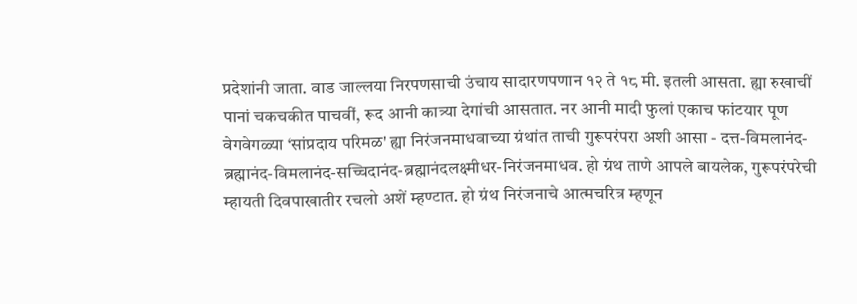प्रदेशांनी जाता. वाड जाल्लया निरपणसाची उंचाय सादारणपणान १२ ते १८ मी. इतली आसता. ह्या रुखाचीं पानां चकचकीत पाचवीं, रूद आनी कात्र्या देगांची आसतात. नर आनी मादी फुलां एकाच फांटयार पूण वेगवेगळ्या ‘सांप्रदाय परिमळ' ह्या निरंजनमाधवाच्या ग्रंथांत ताची गुरूपरंपरा अशी आसा - दत्त-विमलानंद-ब्रह्मानंद-विमलानंद-सच्चिदानंद-ब्रह्मानंदलक्ष्मीधर-निरंजनमाधव. हो ग्रंथ ताणे आपले बायलेक, गुरूपरंपरेची म्हायती दिवपाखातीर रचलो अशें म्हण्टात. हो ग्रंथ निरंजनाचे आत्मचरित्र म्हणून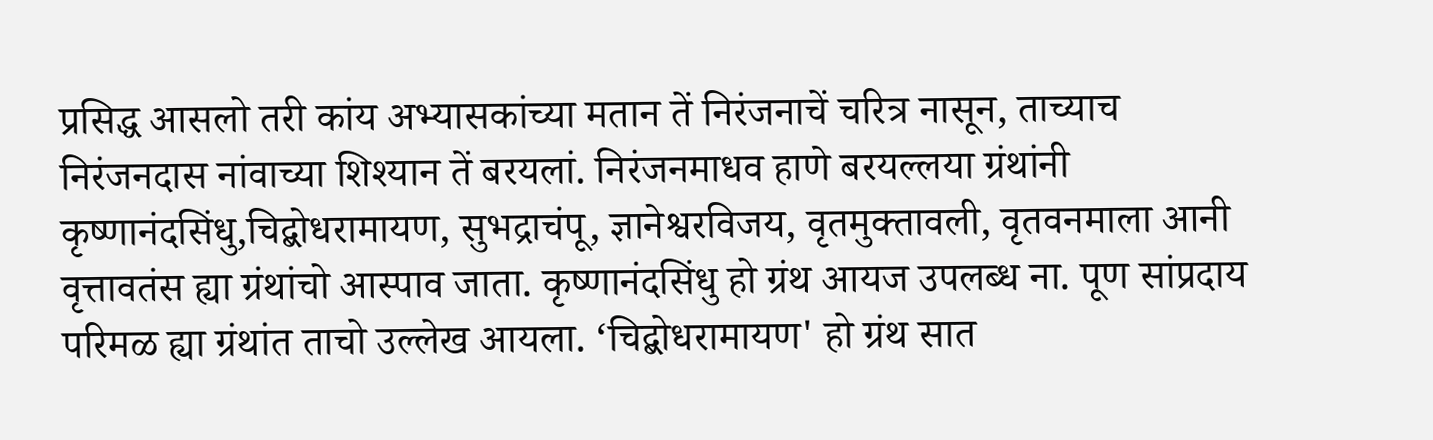प्रसिद्ध आसलो तरी कांय अभ्यासकांच्या मतान तें निरंजनाचें चरित्र नासून, ताच्याच निरंजनदास नांवाच्या शिश्यान तें बरयलां. निरंजनमाधव हाणे बरयल्लया ग्रंथांनी कृष्णानंदसिंधु,चिद्बोधरामायण, सुभद्राचंपू, ज्ञानेश्वरविजय, वृतमुक्तावली, वृतवनमाला आनी वृत्तावतंस ह्या ग्रंथांचो आस्पाव जाता. कृष्णानंदसिंधु हो ग्रंथ आयज उपलब्ध ना. पूण सांप्रदाय परिमळ ह्या ग्रंथांत ताचो उल्लेख आयला. ‘चिद्बोधरामायण' हो ग्रंथ सात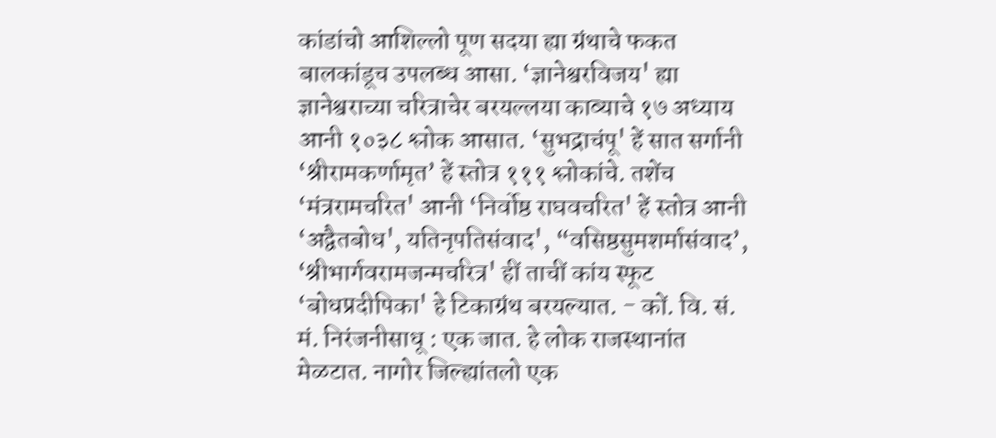कांडांचो आशिल्लो पूण सदया ह्या ग्रंथाचे फकत बालकांडूच उपलब्ध आसा. ‘ज्ञानेश्वरविजय' ह्या ज्ञानेश्वराच्या चरित्राचेर बरयल्लया काव्याचे १७ अध्याय आनी १०३८ श्लोक आसात. ‘सुभद्राचंपू' हें सात सर्गानी ‘श्रीरामकर्णामृत’ हें स्तोत्र १११ श्लोकांचे. तशेंच ‘मंत्ररामचरित' आनी ‘निर्वोष्ठ राघवचरित' हें स्तोत्र आनी ‘अद्वैतबोध', यतिनृपतिसंवाद', “वसिष्ठसुमशर्मासंवाद’, ‘श्रीभार्गवरामजन्मचरित्र' हीं ताचीं कांय स्फूट ‘बोधप्रदीपिका' हे टिकाग्रंथ बरयल्यात. - कों. वि. सं. मं. निरंजनीसाधू : एक जात. हे लोक राजस्थानांत मेळटात. नागोर जिल्ह्यांतलो एक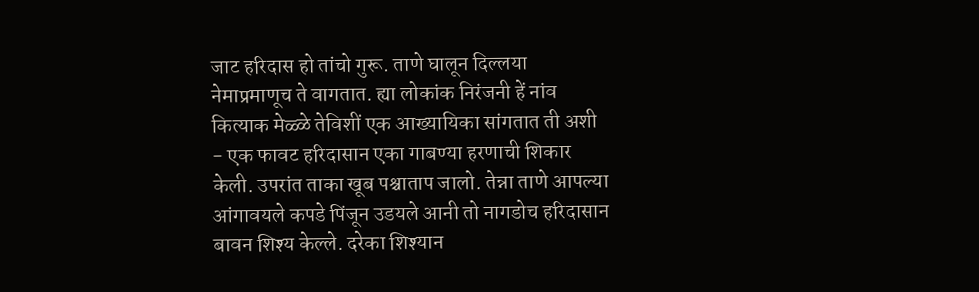जाट हरिदास हो तांचो गुरू. ताणे घालून दिल्लया नेमाप्रमाणूच ते वागतात. ह्या लोकांक निरंजनी हें नांव कित्याक मेळ्ळे तेविशीं एक आख्यायिका सांगतात ती अशी - एक फावट हरिदासान एका गाबण्या हरणाची शिकार केली. उपरांत ताका खूब पश्चाताप जालो. तेन्ना ताणे आपल्या आंगावयले कपडे पिंजून उडयले आनी तो नागडोच हरिदासान बावन शिश्य केल्ले. दरेका शिश्यान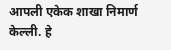आपली एकेक शाखा निमार्ण केल्ली. हे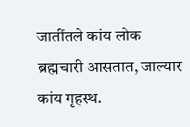जातींतले कांय लोक ब्रह्मचारी आसतात, जाल्यार कांय गृहस्थ.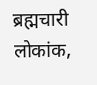ब्रह्मचारी लोकांक,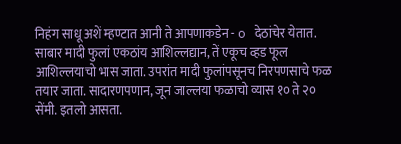निहंग साधू अशें म्हण्टात आनी ते आपणाकडेन - o देठांचेर येतात. साबार मादी फुलां एकठांय आशिल्लद्यान, तें एकूच व्हड फूल आशिल्लयाचो भास जाता. उपरांत मादी फुलांपसूनच निरपणसाचे फळ तयार जाता. सादारणपणान, जून जाल्लया फळाचो व्यास १० ते २० सेंमी. इतलो आसता.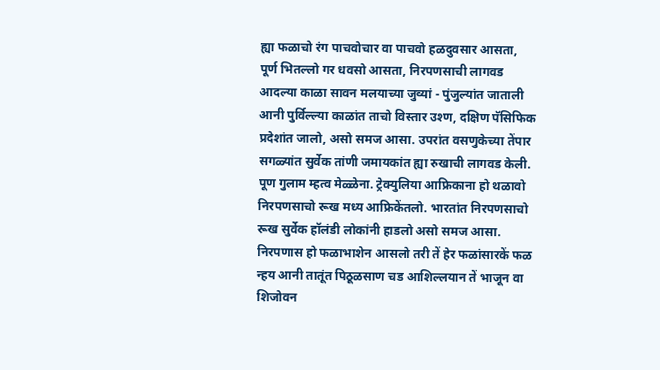ह्या फळाचो रंग पाचवोचार वा पाचवो हळदुवसार आसता, पूर्ण भितल्लो गर धवसो आसता, निरपणसाची लागवड आदल्या काळा सावन मलयाच्या जुव्यां - पुंजुल्यांत जाताली आनी पुर्विल्ल्या काळांत ताचो विस्तार उश्ण, दक्षिण पॅसिफिक प्रदेशांत जालो, असो समज आसा. उपरांत वसणुकेच्या तेंपार सगळ्यांत सुर्वेक तांणी जमायकांत ह्या रुखाची लागवड केली. पूण गुलाम म्हत्व मेळ्ळेना. ट्रेक्युलिया आफ्रिकाना हो थळावो निरपणसाचो रूख मध्य आफ्रिकेंतलो. भारतांत निरपणसाचो रूख सुर्वेक हॉलंडी लोकांनी हाडलो असो समज आसा. निरपणास हो फळाभाशेन आसलो तरी तें हेर फळांसारकें फळ न्हय आनी तातूंत पिठूळसाण चड आशिल्लयान तें भाजून वा शिजोवन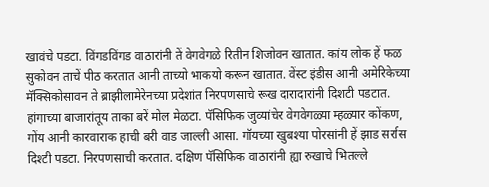खावंचे पडटा. विंगडविंगड वाठारांनी तें वेगवेगळे रितीन शिजोवन खातात. कांय लोक हें फळ सुकोवन ताचें पीठ करतात आनी ताच्यो भाकयो करून खातात. वेंस्ट इंडीस आनी अमेरिकेच्या मॅक्सिकोसावन ते ब्राझीलामेरेनच्या प्रदेशांत निरपणसाचे रूख दारादारांनी दिशटी पडटात. हांगाच्या बाजारांतूय ताका बरें मोल मेळटा. पॅसिफिक जुव्यांचेर वेगवेगळ्या म्हळ्यार कोंकण, गोंय आनी कारवाराक हाची बरी वाड जाल्ली आसा. गॉयच्या खुबश्या पोरसांनी हें झाड सर्रास दिश्टी पडटा. निरपणसाची करतात. दक्षिण पॅसिफिक वाठारांनी ह्या रुखाचे भितल्ले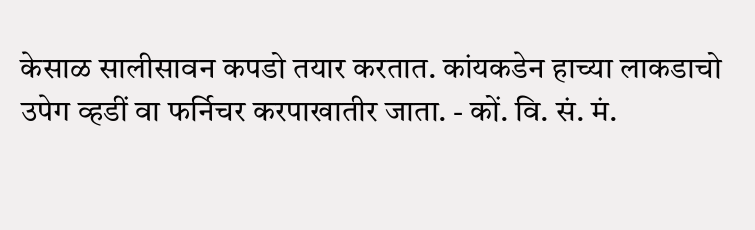केसाळ सालीसावन कपडो तयार करतात. कांयकडेन हाच्या लाकडाचो उपेग व्हडीं वा फर्निचर करपाखातीर जाता. - कों. वि. सं. मं.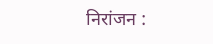निरांजन :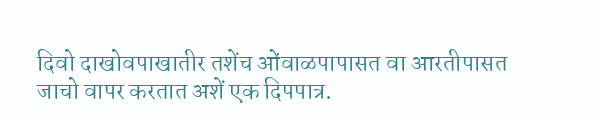दिवो दाखोवपाखातीर तशेंच ओंवाळपापासत वा आरतीपासत जाचो वापर करतात अशें एक दिपपात्र.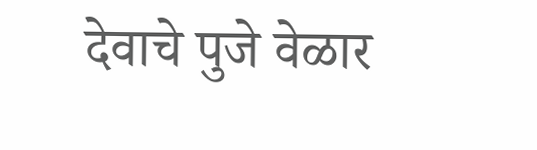देवाचे पुजे वेळार